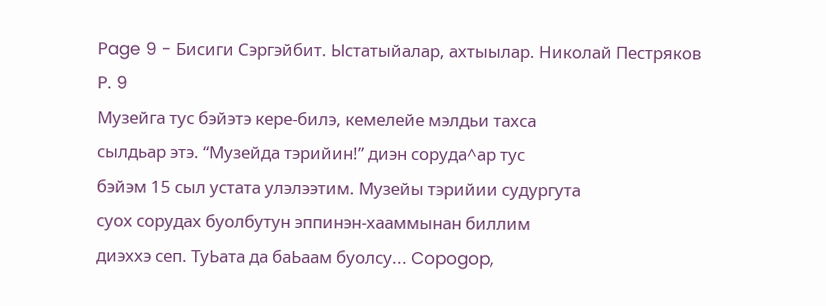Page 9 - Бисиги Сэргэйбит. Ыстатыйалар, ахтыылар. Николай Пестряков
P. 9
Музейга тус бэйэтэ кере-билэ, кемелейе мэлдьи тахса
сылдьар этэ. “Музейда тэрийин!” диэн соруда^ар тус
бэйэм 15 сыл устата улэлээтим. Музейы тэрийии судургута
суох сорудах буолбутун эппинэн-хааммынан биллим
диэххэ сеп. ТуЬата да баЬаам буолсу... Copogop,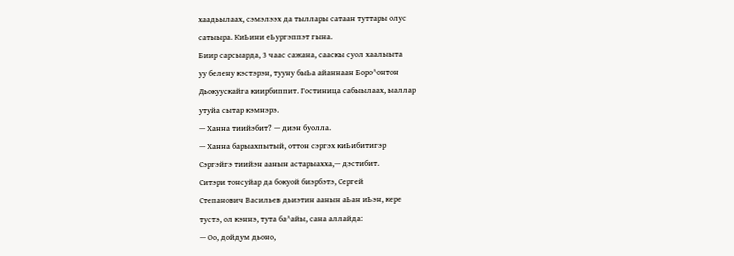хаадьылаах, сэмэлээх да тыллары сатаан туттары олус
сатыыра. КиЬини еЬургэппэт гына.
Биир сарсыарда, 3 чаас сажана, сааскы суол хаалыыта
уу белену кэстэрэн, тууну быЬа айаннаан Боро^онтон
Дьокуускайга киирбиппит. Гостиница сабыылаах, ыаллар
утуйа сытар кэмнэрэ.
— Ханна тиийэбит? — диэн буолла.
— Ханна барыахпытый, оттон сэргэх киЬибитигэр
Сэргэйгэ тиийэн аанын астарыахха,— дэстибит.
Ситэри тонсуйар да бокуой биэрбэтэ, Сергей
Степанович Васильев дьиэтин аанын аЬан иЬэн, кере
тустэ, ол кэннэ, тута ба^айы, сана аллайда:
— Оо, дойдум дьоно,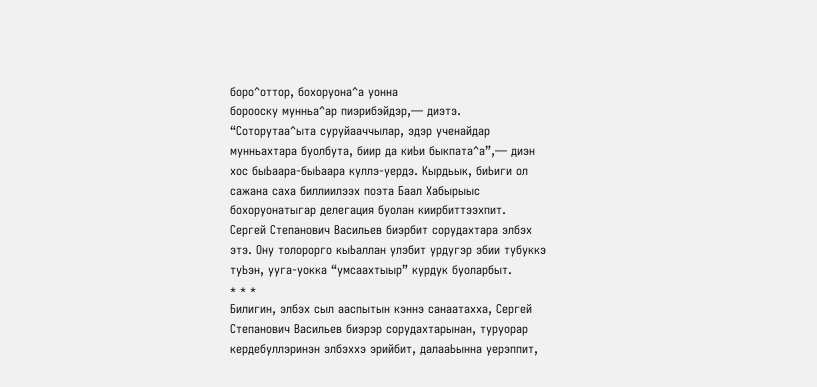боро^оттор, бохоруона^а уонна
борооску мунньа^ар пиэрибэйдэр,— диэтэ.
“Соторутаа^ыта суруйааччылар, эдэр ученайдар
мунньахтара буолбута, биир да киЬи быкпата^а”,— диэн
хос быЬаара-быЬаара куллэ-уердэ. Кырдьык, биЬиги ол
сажана саха биллиилээх поэта Баал Хабырыыс
бохоруонатыгар делегация буолан киирбиттээхпит.
Сергей Степанович Васильев биэрбит сорудахтара элбэх
этэ. Ону толорорго кыЬаллан улэбит урдугэр эбии тубуккэ
туЬэн, ууга-уокка “умсаахтыыр” курдук буоларбыт.
* * *
Билигин, элбэх сыл ааспытын кэннэ санаатахха, Сергей
Степанович Васильев биэрэр сорудахтарынан, туруорар
кердебуллэринэн элбэххэ эрийбит, далааЬынна уерэппит,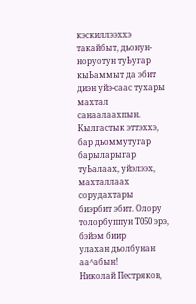кэскиллээххэ такайбыт, дьонун-норуотун туЬугар
кыЬаммыт да эбит диэн уйэ-саас тухары махтал
санаалаахпын. Кылгастык эттэххэ, бар дьоммутугар
барыларыгар туЬалаах, уйэлээх, махталлаах сорудахтары
биэрбит эбит. Олору толорбуппун Т050 эрэ, бэйэм биир
улахан дьолбунан аа^абын!
Николай Пестряков,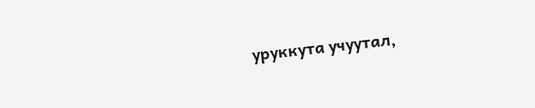уруккута учуутал,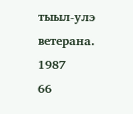тыыл-улэ ветерана.
1987
66